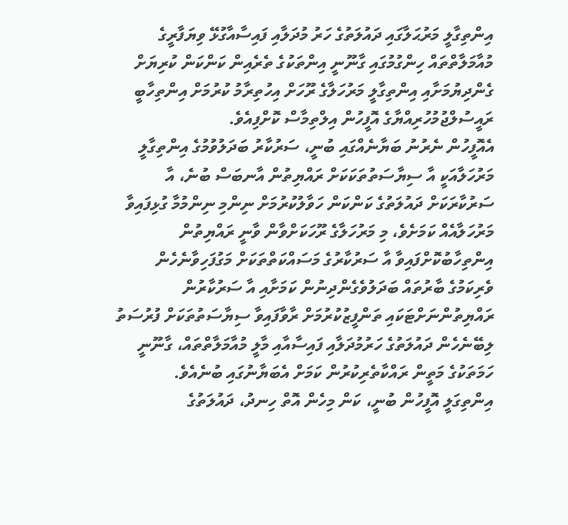އިންތިގާލީ މަރުޙަލާގައި ދައުލަތުގެ ހަރު މުދަލާއި ފައިސާއާގުޅޭ ވިޔަފާރީގެ މުއާމަލާތްތައް ހިންގުމުގައި ގާނޫނީ އިންތަކުގެ ތެރެއިން ކަންކަން ކުރިޔަށް ގެންދިޔުމަށާއި އިންތިގާލީ މަރުހަލާގެ ރޫހަށް އިހުތިރާމު ކުރުމަށް އިންތިހާބީ ރައީސުލްޖުމުހުރިއްޔާގެ އޮފީހުން އިލްތިމާސް ކޮށްފިއެވެ.
އެއޮފީހުން ނެރުނު ބަޔާނެއްގައި ބުނީ، ސަރުކާރު ބަދަލުވުމުގެ އިންތިގާލީ މަރުހަލާއަކީ އާ ސިޔާސަތުތަކަކަށް ރައްޔިތުން އާނބަސް ބުނެ، އާ ސަރުކާރަކަށް ދައުލަތުގެ ކަންކަން ހަވާލުކުރުމަށް ނިންމި ނިންމުމާ ގުޅިފައިވާ މަރުހަލާއެއް ކަމަށެވެ، މި މަރުހަލާގެ ރޫހަކަށްވާން ވާނީ ރައްޔިތުން އިންތިހާބުކޮށްފައިވާ އާ ސަރުކާރުގެ މަސައްކަތްތަކަށް މަގުފަހިވާނެހެން ވެރިކަމުގެ ބާރުތައް ބަދަލުވެގެންދިނުން ކަމަށާއި އާ ސަރުކާރުން ރައްޔިތުންނަށްޓަކައި ތަންފީޒުކުރުމަށް ރާވާފައިވާ ސިޔާސަތުތަކަށް ފުރުސަތު ލިބޭނެހެން ދައުލަތުގެ ހަރުމުދަލާއި ފައިސާއާއި މާލީ މުއާމަލާތްތައް، ގާނޫނީ ހަމަތަކުގެ މަތީން ރައްކާތެރިކުރުން ކަމަށް އެބަޔާނުގައި ބުނެއެވެ.
އިންތިގަލީ އޮފީހުން ބުނީ، ކަން މިހެން އޮތް ހިނދު، ދައުލަތުގެ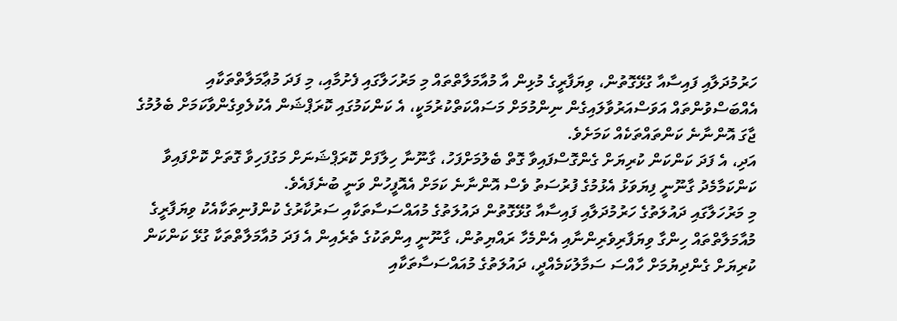ހަރުމުދަލާއި ފައިސާއާ ގުޅޭގޮތުން، ވިޔަފާރީގެ މުޅިން އާ މުއާމަލާތްތައް މި މަރުހަލާގައި ފެށުމާއި، މި ފަދަ މުޢާމަލާތްތަކާއި އެއްބަސްވުންތައް އަވަސްއަރުވާލައިގެން ނިންމުމަށް މަސައްކަތްކުރުމަކީ، އެ ކަންކަމުގައި ކޮރަޕްޝަން އެކުލެވިގެންވާކަމަށް ބެލުމުގެ ޖާގަ އޮންނާނެ ކަންތައްތަކެއް ކަމަށެވެ.
އަދި، އެ ފަދަ ކަންކަން ކުރިޔަށް ގެންގޮސްފައިވާ ގޮތް ބެލުމަށްފަހު، ގާނޫނާ ހިލާފަށް ކޮރަޕްޝަނަށް މަގުފަހިވާ ގޮތަށް ކޮށްފައިވާ ކަންކަމާމެދު ގާނޫނީ ފިޔަވަޅު އެޅުމުގެ ފުރުސަތު ވެސް އޮންނާނެ ކަމަށް އެއޮފީހުން ވަނީ ބުނެފައެވެ.
މި މަރުހަލާގައި ދައުލަތުގެ ހަރުމުދަލާއި ފައިސާއާ ގުޅޭގޮތުން ދައުލަތުގެ މުއައްސަސާތަކާއި ސަރުކާރުގެ ކުންފުނިތަކާއެކު ވިޔަފާރީގެ މުއާމަލާތްތައް ހިންގާ ވިޔަފާރިވެރިންނާއި އެންމެހާ ރައްޔިތުން، ގާނޫނީ އިންތަކުގެ ތެރެއިން އެ ފަދަ މުއާމަލާތްތަކާ ގުޅޭ ކަންކަން ކުރިޔަށް ގެންދިޔުމަށް ހާއްސަ ސަމާލުކަމެއްދީ، ދައުލަތުގެ މުއައްސަސާތަކާއި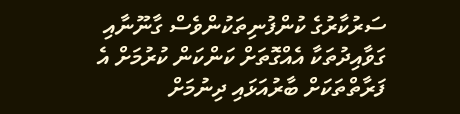ސަރުކާރުގެ ކުންފުނިތަކުންވެސް ގާނޫނާއި ގަވާއިދުތަކާ އެއްގޮތަށް ކަންކަން ކުރުމަށް އެ ފަރާތްތަކަށް ބާރުއަޅައި ދިނުމަށް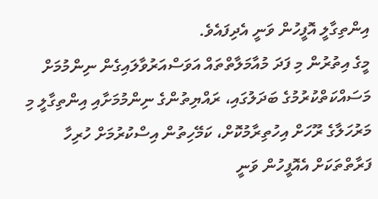އިންތިގާލީ އޮފީހުން ވަނީ އެދިފައެވެ.
މީގެ އިތުރުން މި ފަދަ މުއާމަލާތްތައް އަވަސްއަރުވާލައިގެން ނިންމުމަށް މަސައްކަތްކުރުމުގެ ބަދަލުގައި، ރައްޔިތުންގެ ނިންމުމަށާއި އިންތިގާލީ މި މަރުހަލާގެ ރޫހަށް އިހުތިރާމުކޮށް، ކަމޭހިތުން އިސްކުރުމަށް ހުރިހާ ފަރާތްތަކަށް އެއޮފީހުން ވަނީ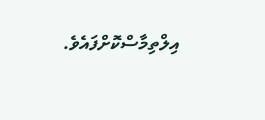އިލްތިމާސްކޮށްފައެވެ.